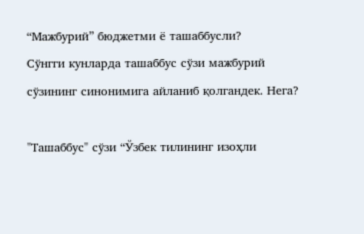“Мажбурий” бюджетми ё ташаббусли?
Сўнгги кунларда ташаббус сўзи мажбурий сўзининг синонимига айланиб қолгандек. Нега?

"Ташаббус" сўзи “Ўзбек тилининг изоҳли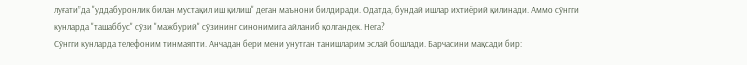луғати”да "уддабуронлик билан мустақил иш қилиш" деган маънони билдиради. Одатда, бундай ишлар ихтиёрий қилинади. Аммо сўнгги кунларда "ташаббус" сўзи "мажбурий" сўзининг синонимига айланиб қолгандек. Нега?
Сўнгги кунларда телефоним тинмаяпти. Анчадан бери мени унутган танишларим эслай бошлади. Барчасини мақсади бир: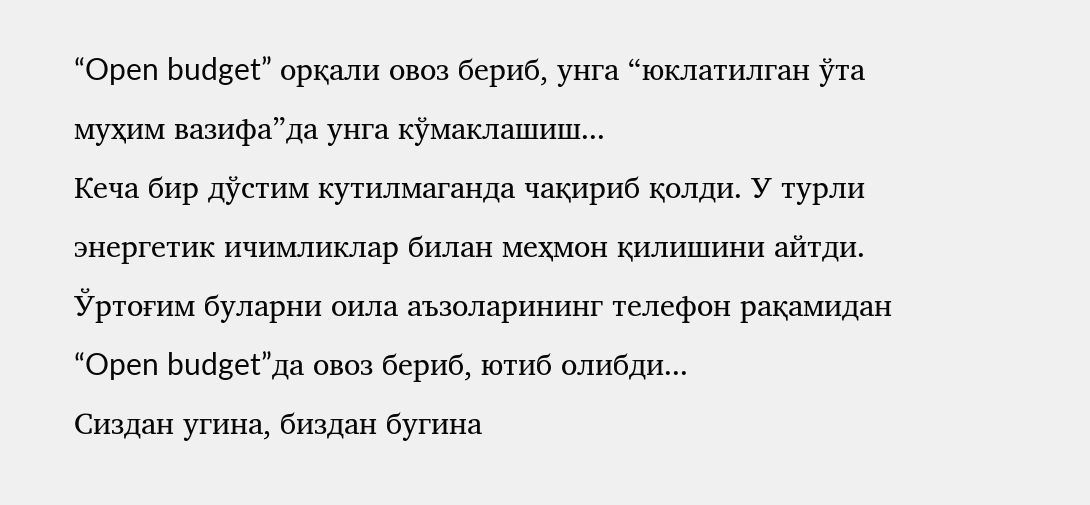“Open budget” орқали овоз бериб, унга “юклатилган ўта муҳим вазифа”да унга кўмаклашиш...
Кеча бир дўстим кутилмаганда чақириб қолди. У турли энергетик ичимликлар билан меҳмон қилишини айтди. Ўртоғим буларни оила аъзоларининг телефон рақамидан “Open budget”да овоз бериб, ютиб олибди...
Сиздан угина, биздан бугина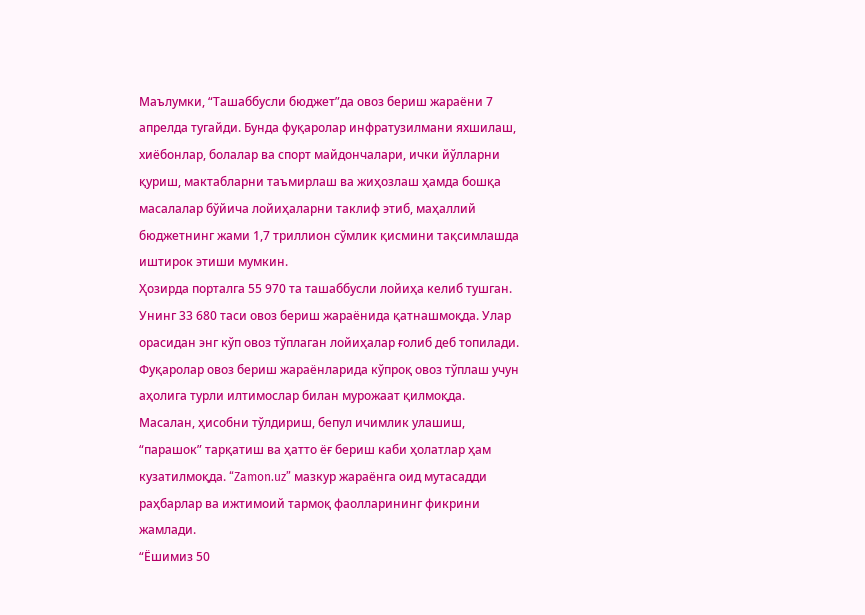Маълумки, “Ташаббусли бюджет”да овоз бериш жараёни 7 апрелда тугайди. Бунда фуқаролар инфратузилмани яхшилаш, хиёбонлар, болалар ва спорт майдончалари, ички йўлларни қуриш, мактабларни таъмирлаш ва жиҳозлаш ҳамда бошқа масалалар бўйича лойиҳаларни таклиф этиб, маҳаллий бюджетнинг жами 1,7 триллион сўмлик қисмини тақсимлашда иштирок этиши мумкин.
Ҳозирда порталга 55 970 та ташаббусли лойиҳа келиб тушган. Унинг 33 680 таси овоз бериш жараёнида қатнашмоқда. Улар орасидан энг кўп овоз тўплаган лойиҳалар ғолиб деб топилади.
Фуқаролар овоз бериш жараёнларида кўпроқ овоз тўплаш учун аҳолига турли илтимослар билан мурожаат қилмоқда. Масалан, ҳисобни тўлдириш, бепул ичимлик улашиш, “парашок” тарқатиш ва ҳатто ёғ бериш каби ҳолатлар ҳам кузатилмоқда. “Zamon.uz” мазкур жараёнга оид мутасадди раҳбарлар ва ижтимоий тармоқ фаолларининг фикрини жамлади.
“Ёшимиз 50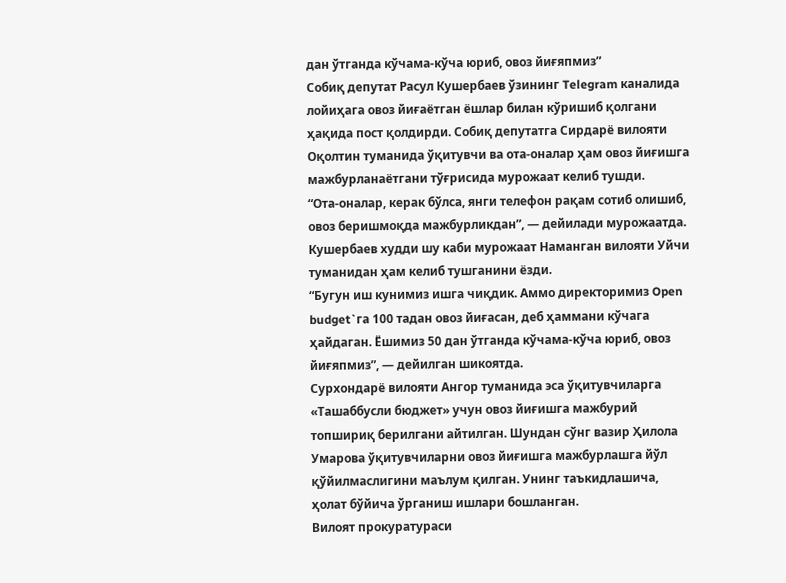дан ўтганда кўчама-кўча юриб, овоз йиғяпмиз”
Собиқ депутат Расул Кушербаев ўзининг Telegram каналида лойиҳага овоз йиғаётган ёшлар билан кўришиб қолгани ҳақида пост қолдирди. Собиқ депутатга Сирдарё вилояти Оқолтин туманида ўқитувчи ва ота-оналар ҳам овоз йиғишга мажбурланаётгани тўғрисида мурожаат келиб тушди.
“Ота-оналар, керак бўлса, янги телефон рақам сотиб олишиб, овоз беришмоқда мажбурликдан”, — дейилади мурожаатда.
Кушербаев худди шу каби мурожаат Наманган вилояти Уйчи туманидан ҳам келиб тушганини ёзди.
“Бугун иш кунимиз ишга чиқдик. Аммо директоримиз Open budget`га 100 тадан овоз йиғасан, деб ҳаммани кўчага ҳайдаган. Ёшимиз 50 дан ўтганда кўчама-кўча юриб, овоз йиғяпмиз”, — дейилган шикоятда.
Сурхондарё вилояти Ангор туманида эса ўқитувчиларга «Ташаббусли бюджет» учун овоз йиғишга мажбурий топшириқ берилгани айтилган. Шундан сўнг вазир Ҳилола Умарова ўқитувчиларни овоз йиғишга мажбурлашга йўл қўйилмаслигини маълум қилган. Унинг таъкидлашича, ҳолат бўйича ўрганиш ишлари бошланган.
Вилоят прокуратураси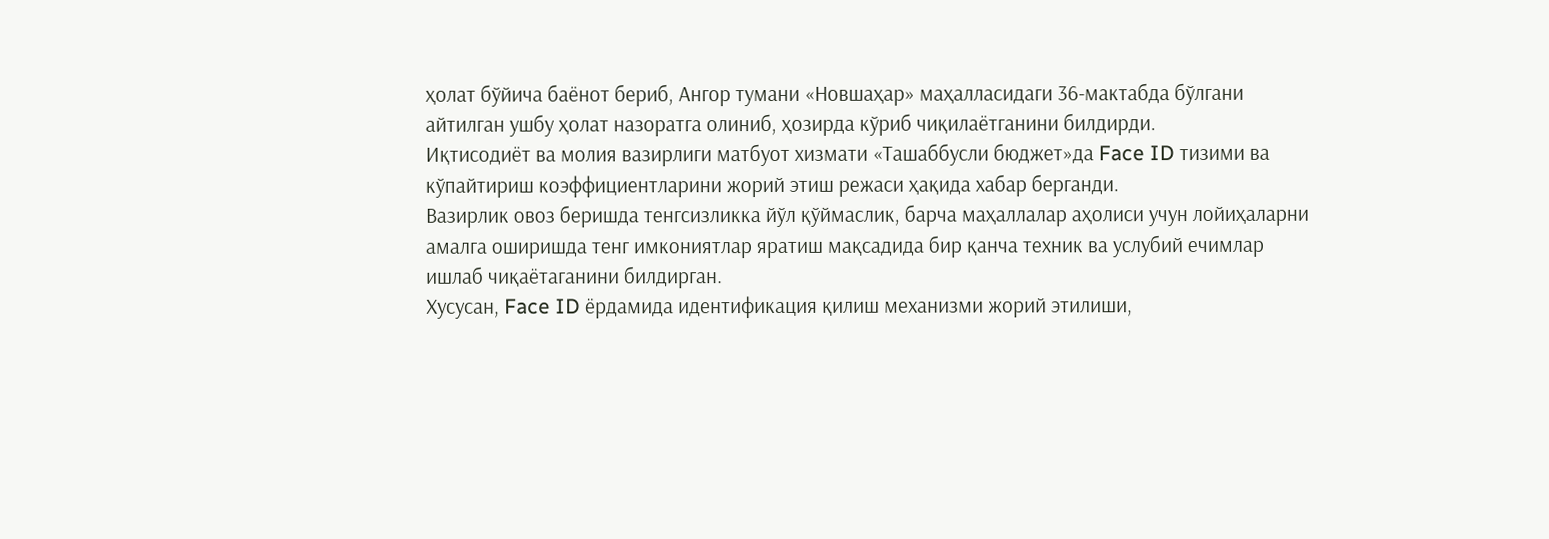ҳолат бўйича баёнот бериб, Ангор тумани «Новшаҳар» маҳалласидаги 36-мактабда бўлгани айтилган ушбу ҳолат назоратга олиниб, ҳозирда кўриб чиқилаётганини билдирди.
Иқтисодиёт ва молия вазирлиги матбуот хизмати «Ташаббусли бюджет»да Face ID тизими ва кўпайтириш коэффициентларини жорий этиш режаси ҳақида хабар берганди.
Вазирлик овоз беришда тенгсизликка йўл қўймаслик, барча маҳаллалар аҳолиси учун лойиҳаларни амалга оширишда тенг имкониятлар яратиш мақсадида бир қанча техник ва услубий ечимлар ишлаб чиқаётаганини билдирган.
Хусусан, Face ID ёрдамида идентификация қилиш механизми жорий этилиши,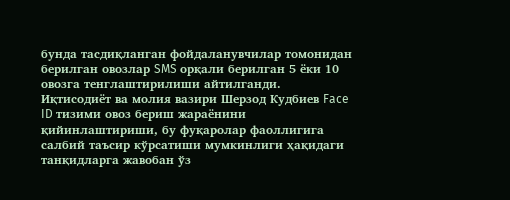бунда тасдиқланган фойдаланувчилар томонидан берилган овозлар SMS орқали берилган 5 ёки 10 овозга тенглаштирилиши айтилганди.
Иқтисодиёт ва молия вазири Шерзод Кудбиев Face ID тизими овоз бериш жараёнини қийинлаштириши, бу фуқаролар фаоллигига салбий таъсир кўрсатиши мумкинлиги ҳақидаги танқидларга жавобан ўз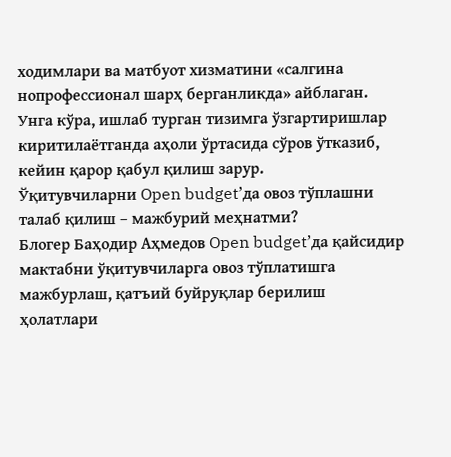ходимлари ва матбуот хизматини «салгина нопрофессионал шарҳ берганликда» айблаган.
Унга кўра, ишлаб турган тизимга ўзгартиришлар киритилаётганда аҳоли ўртасида сўров ўтказиб, кейин қарор қабул қилиш зарур.
Ўқитувчиларни Open budget’да овоз тўплашни талаб қилиш – мажбурий меҳнатми?
Блогер Баҳодир Аҳмедов Open budget’да қайсидир мактабни ўқитувчиларга овоз тўплатишга мажбурлаш, қатъий буйруқлар берилиш ҳолатлари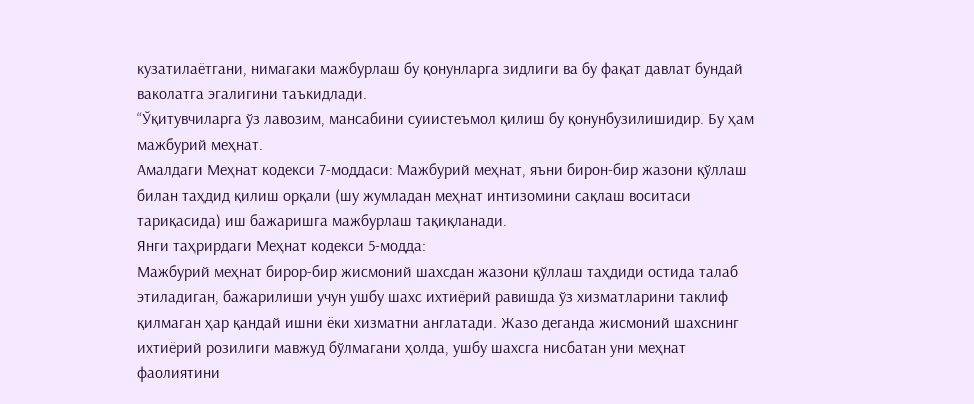кузатилаётгани, нимагаки мажбурлаш бу қонунларга зидлиги ва бу фақат давлат бундай ваколатга эгалигини таъкидлади.
“Ўқитувчиларга ўз лавозим, мансабини суиистеъмол қилиш бу қонунбузилишидир. Бу ҳам мажбурий меҳнат.
Амалдаги Меҳнат кодекси 7-моддаси: Мажбурий меҳнат, яъни бирон-бир жазони қўллаш билан таҳдид қилиш орқали (шу жумладан меҳнат интизомини сақлаш воситаси тариқасида) иш бажаришга мажбурлаш тақиқланади.
Янги таҳрирдаги Меҳнат кодекси 5-модда:
Мажбурий меҳнат бирор-бир жисмоний шахсдан жазони қўллаш таҳдиди остида талаб этиладиган, бажарилиши учун ушбу шахс ихтиёрий равишда ўз хизматларини таклиф қилмаган ҳар қандай ишни ёки хизматни англатади. Жазо деганда жисмоний шахснинг ихтиёрий розилиги мавжуд бўлмагани ҳолда, ушбу шахсга нисбатан уни меҳнат фаолиятини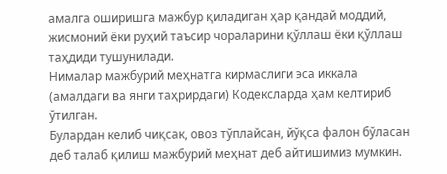амалга оширишга мажбур қиладиган ҳар қандай моддий, жисмоний ёки руҳий таъсир чораларини қўллаш ёки қўллаш таҳдиди тушунилади.
Нималар мажбурий меҳнатга кирмаслиги эса иккала (амалдаги ва янги таҳрирдаги) Кодексларда ҳам келтириб ўтилган.
Булардан келиб чиқсак, овоз тўплайсан, йўқса фалон бўласан деб талаб қилиш мажбурий меҳнат деб айтишимиз мумкин.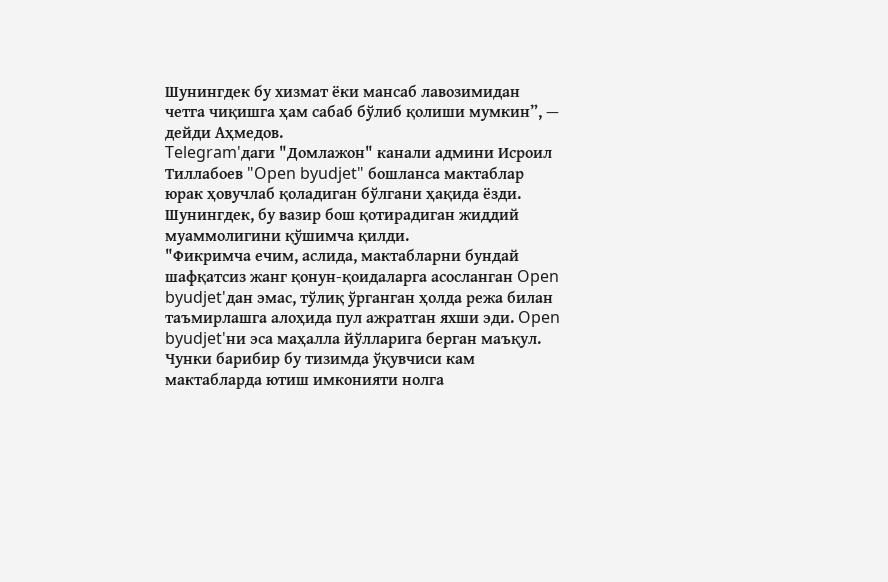Шунингдек бу хизмат ёки мансаб лавозимидан четга чиқишга ҳам сабаб бўлиб қолиши мумкин”, — дейди Аҳмедов.
Telegram'даги "Домлажон" канали админи Исроил Тиллабоев "Open byudjet" бошланса мактаблар юрак ҳовучлаб қоладиган бўлгани ҳақида ёзди. Шунингдек, бу вазир бош қотирадиган жиддий муаммолигини қўшимча қилди.
"Фикримча ечим, аслида, мактабларни бундай шафқатсиз жанг қонун-қоидаларга асосланган Open byudjet'дан эмас, тўлиқ ўрганган ҳолда режа билан таъмирлашга алоҳида пул ажратган яхши эди. Open byudjet'ни эса маҳалла йўлларига берган маъқул. Чунки барибир бу тизимда ўқувчиси кам мактабларда ютиш имконияти нолга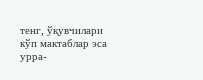тенг, ўқувчилари кўп мактаблар эса урра-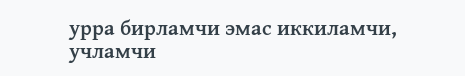урра бирламчи эмас иккиламчи, учламчи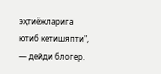эҳтиёжларига ютиб кетишяпти", — дейди блогер.